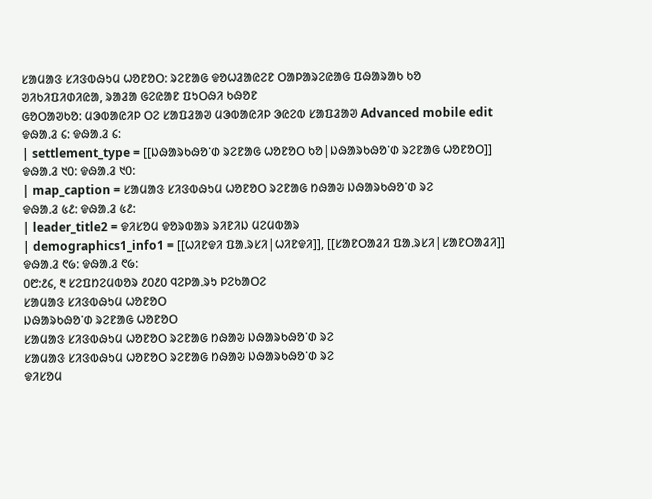ᱥᱟᱢᱟᱝ ᱥᱤᱝᱵᱷᱩᱢ ᱦᱚᱱᱚᱛ: ᱨᱮᱱᱟᱜ ᱫᱚᱦᱲᱟᱭᱮᱱ ᱛᱟᱞᱟᱨᱮᱭᱟᱜ ᱯᱷᱟᱨᱟᱠ ᱠᱚ
ᱣᱤᱠᱤᱯᱤᱰᱤᱭᱟ, ᱨᱟᱲᱟ ᱜᱮᱭᱟᱱ ᱯᱩᱛᱷᱤ ᱠᱷᱚᱱ
ᱜᱚᱛᱟᱣᱠᱚ: ᱢᱳᱵᱟᱭᱤᱞ ᱛᱮ ᱥᱟᱯᱲᱟᱣ ᱢᱳᱵᱟᱭᱤᱞ ᱳᱭᱮᱵ ᱥᱟᱯᱲᱟᱣ Advanced mobile edit
ᱫᱷᱟᱹᱲ ᱔: ᱫᱷᱟᱹᱲ ᱔:
| settlement_type = [[ᱡᱷᱟᱨᱠᱷᱚᱸᱰ ᱨᱮᱱᱟᱜ ᱦᱚᱱᱚᱛ ᱠᱚ|ᱡᱷᱟᱨᱠᱷᱚᱸᱰ ᱨᱮᱱᱟᱜ ᱦᱚᱱᱚᱛ]]
ᱫᱷᱟᱹᱲ ᱑᱐: ᱫᱷᱟᱹᱲ ᱑᱐:
| map_caption = ᱥᱟᱢᱟᱝ ᱥᱤᱝᱵᱷᱩᱢ ᱦᱚᱱᱚᱛ ᱨᱮᱱᱟᱜ ᱴᱷᱟᱶ ᱡᱷᱟᱨᱠᱷᱚᱸᱰ ᱨᱮ
ᱫᱷᱟᱹᱲ ᱕᱒: ᱫᱷᱟᱹᱲ ᱕᱒:
| leader_title2 = ᱫᱤᱥᱚᱢ ᱫᱚᱨᱵᱟᱨ ᱨᱤᱱᱤᱡ ᱢᱮᱢᱵᱟᱨ
| demographics1_info1 = [[ᱦᱤᱱᱫᱤ ᱯᱟᱹᱨᱥᱤ|ᱦᱤᱱᱫᱤ]], [[ᱥᱟᱱᱛᱟᱲᱤ ᱯᱟᱹᱨᱥᱤ|ᱥᱟᱱᱛᱟᱲᱤ]]
ᱫᱷᱟᱹᱲ ᱖᱙: ᱫᱷᱟᱹᱲ ᱖᱙:
᱐᱘:᱒᱔, ᱓ ᱥᱮᱯᱴᱮᱢᱵᱚᱨ ᱒᱐᱒᱐ ᱧᱮᱞᱟᱹᱨᱩ ᱞᱮᱠᱟᱛᱮ
ᱥᱟᱢᱟᱝ ᱥᱤᱝᱵᱷᱩᱢ ᱦᱚᱱᱚᱛ
ᱡᱷᱟᱨᱠᱷᱚᱸᱰ ᱨᱮᱱᱟᱜ ᱦᱚᱱᱚᱛ
ᱥᱟᱢᱟᱝ ᱥᱤᱝᱵᱷᱩᱢ ᱦᱚᱱᱚᱛ ᱨᱮᱱᱟᱜ ᱴᱷᱟᱶ ᱡᱷᱟᱨᱠᱷᱚᱸᱰ ᱨᱮ
ᱥᱟᱢᱟᱝ ᱥᱤᱝᱵᱷᱩᱢ ᱦᱚᱱᱚᱛ ᱨᱮᱱᱟᱜ ᱴᱷᱟᱶ ᱡᱷᱟᱨᱠᱷᱚᱸᱰ ᱨᱮ
ᱫᱤᱥᱚᱢ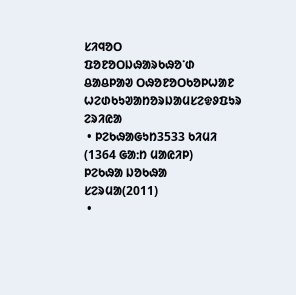ᱥᱤᱧᱚᱛ
ᱯᱚᱱᱚᱛᱡᱷᱟᱨᱠᱷᱚᱸᱰ
ᱪᱟᱪᱞᱟᱣ ᱛᱷᱚᱱᱚᱛᱠᱚᱞᱦᱟᱱ
ᱦᱮᱰᱠᱩᱣᱟᱴᱚᱨᱡᱟᱢᱥᱮᱫᱽᱯᱩᱨ
ᱮᱨᱤᱭᱟ
 • ᱞᱮᱠᱷᱟᱜᱩᱴ3533 ᱠᱤᱢᱤ (1364 ᱜᱟᱺᱴ ᱢᱟᱭᱤᱞ)
ᱞᱮᱠᱷᱟ ᱡᱚᱠᱷᱟ ᱥᱮᱨᱢᱟ(2011)
 •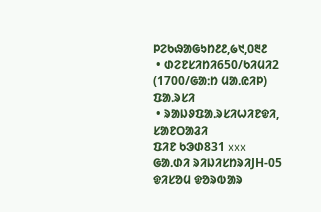ᱞᱮᱠᱷᱟᱜᱩᱴ᱒᱒,᱙᱑,᱐᱓᱒
 • ᱰᱮᱱᱥᱤᱴᱤ650/ᱠᱤᱢᱤ2 (1700/ᱜᱟᱺᱴ ᱢᱟᱹᱭᱤᱞ)
ᱯᱟᱹᱨᱥᱤ
 • ᱨᱟᱡᱽᱯᱟᱹᱨᱥᱤᱦᱤᱱᱫᱤ, ᱥᱟᱱᱛᱟᱲᱤ
ᱯᱤᱱ ᱠᱳᱰ831 xxx
ᱜᱟᱹᱰᱤ ᱨᱤᱡᱤᱥᱴᱨᱤJH-05
ᱫᱤᱥᱚᱢ ᱫᱚᱨᱵᱟᱨ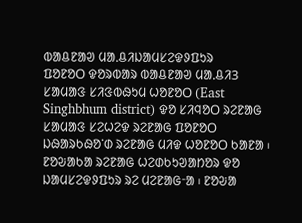ᱵᱟᱪᱱᱟᱣ ᱢᱟᱹᱪᱤᱡᱟᱢᱥᱮᱫᱽᱯᱩᱨ
ᱯᱚᱱᱚᱛ ᱫᱚᱨᱵᱟᱨ ᱵᱟᱪᱱᱟᱣ ᱢᱟᱹᱪᱤ3
ᱥᱟᱢᱟᱝ ᱥᱤᱝᱵᱷᱩᱢ ᱦᱚᱱᱚᱛ (East Singhbhum district) ᱫᱚ ᱥᱤᱧᱚᱛ ᱨᱮᱱᱟᱜ ᱥᱟᱢᱟᱝ ᱥᱮᱦᱮᱫ ᱨᱮᱱᱟᱜ ᱯᱚᱱᱚᱛ ᱡᱷᱟᱨᱠᱷᱚᱸᱰ ᱨᱮᱱᱟᱜ ᱢᱤᱫ ᱦᱚᱱᱚᱛ ᱠᱟᱱᱟ ᱾ ᱱᱚᱶᱟᱠᱟ ᱨᱮᱱᱟᱜ ᱦᱮᱰᱠᱩᱣᱟᱴᱚᱨ ᱫᱚ ᱡᱟᱢᱥᱮᱫᱽᱯᱩᱨ ᱨᱮ ᱢᱮᱱᱟᱜᱼᱟ ᱾ ᱱᱚᱶᱟ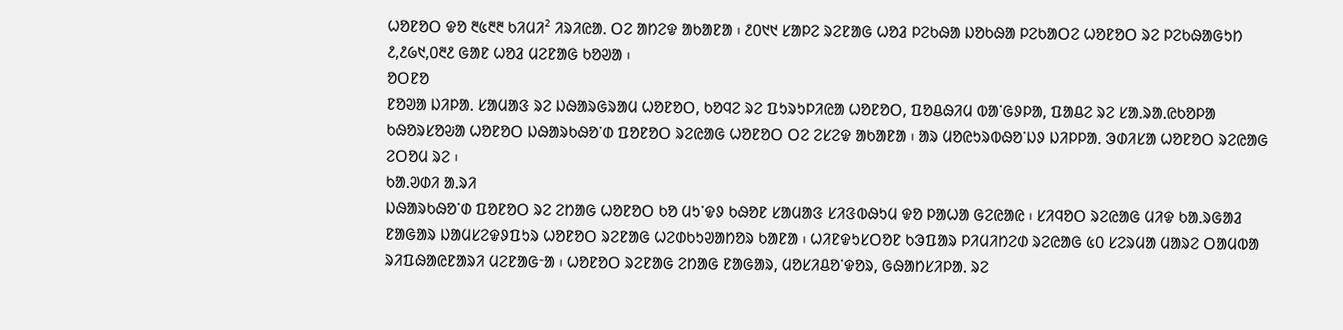ᱦᱚᱱᱚᱛ ᱫᱚ ᱓᱕᱓᱓ ᱠᱤᱢᱤ² ᱤᱨᱤᱭᱟᱹ ᱛᱮ ᱟᱴᱮᱫ ᱟᱠᱟᱱᱟ ᱾ ᱒᱐᱑᱑ ᱥᱟᱞᱮ ᱨᱮᱱᱟᱜ ᱦᱚᱲ ᱞᱮᱠᱷᱟ ᱡᱚᱠᱷᱟ ᱞᱮᱠᱟᱛᱮ ᱦᱚᱱᱚᱛ ᱨᱮ ᱞᱮᱠᱷᱟᱜᱩᱴ ᱒,᱒᱙᱑,᱐᱓᱒ ᱜᱟᱱ ᱦᱚᱲ ᱢᱮᱱᱟᱜ ᱠᱚᱣᱟ ᱾
ᱚᱛᱱᱚ
ᱱᱚᱣᱟ ᱡᱤᱞᱟᱹ ᱥᱟᱢᱟᱝ ᱨᱮ ᱡᱷᱟᱨᱜᱨᱟᱢ ᱦᱚᱱᱚᱛ, ᱠᱚᱧᱮ ᱨᱮ ᱯᱩᱨᱩᱞᱤᱭᱟ ᱦᱚᱱᱚᱛ, ᱯᱚᱪᱷᱤᱢ ᱵᱟᱸᱜᱽᱞᱟ, ᱯᱟᱪᱮ ᱨᱮ ᱥᱟᱹᱨᱟᱹᱭᱠᱚᱞᱟ ᱠᱷᱚᱨᱥᱚᱶᱟ ᱦᱚᱱᱚᱛ ᱡᱷᱟᱨᱠᱷᱚᱸᱰ ᱯᱚᱱᱚᱛ ᱨᱮᱭᱟᱜ ᱦᱚᱱᱚᱛ ᱛᱮ ᱮᱥᱮᱫ ᱟᱠᱟᱱᱟ ᱾ ᱟᱨ ᱢᱚᱭᱩᱨᱵᱷᱚᱸᱡᱽ ᱡᱤᱞᱞᱟᱹ ᱳᱰᱤᱥᱟ ᱦᱚᱱᱚᱛ ᱨᱮᱭᱟᱜ ᱮᱛᱚᱢ ᱨᱮ ᱾
ᱠᱟᱹᱣᱰᱤ ᱟᱹᱨᱤ
ᱡᱷᱟᱨᱠᱷᱚᱸᱰ ᱯᱚᱱᱚᱛ ᱨᱮ ᱮᱴᱟᱜ ᱦᱚᱱᱚᱛ ᱠᱚ ᱢᱩᱸᱫᱽ ᱠᱷᱚᱱ ᱥᱟᱢᱟᱝ ᱥᱤᱝᱵᱷᱩᱢ ᱫᱚ ᱞᱟᱦᱟ ᱜᱮᱭᱟᱭ ᱾ ᱥᱤᱧᱚᱛ ᱨᱮᱭᱟᱜ ᱢᱤᱫ ᱠᱟᱹᱨᱜᱟᱲ ᱱᱟᱜᱟᱨ ᱡᱟᱢᱥᱮᱫᱽᱯᱩᱨ ᱦᱚᱱᱚᱛ ᱨᱮᱱᱟᱜ ᱦᱮᱰᱠᱩᱣᱟᱴᱚᱨ ᱠᱟᱱᱟ ᱾ ᱦᱤᱱᱫᱩᱥᱛᱚᱱ ᱠᱳᱯᱟᱨ ᱞᱤᱢᱤᱴᱮᱰ ᱨᱮᱭᱟᱜ ᱕᱐ ᱥᱮᱨᱢᱟ ᱢᱟᱨᱮ ᱛᱟᱢᱵᱟ ᱨᱤᱯᱷᱟᱭᱱᱟᱨᱤ ᱢᱮᱱᱟᱜᱼᱟ ᱾ ᱦᱚᱱᱚᱛ ᱨᱮᱱᱟᱜ ᱮᱴᱟᱜ ᱱᱟᱜᱟᱨ, ᱢᱚᱥᱤᱪᱚᱸᱫᱚᱨ, ᱜᱷᱟᱴᱥᱤᱞᱟᱹ ᱨᱮ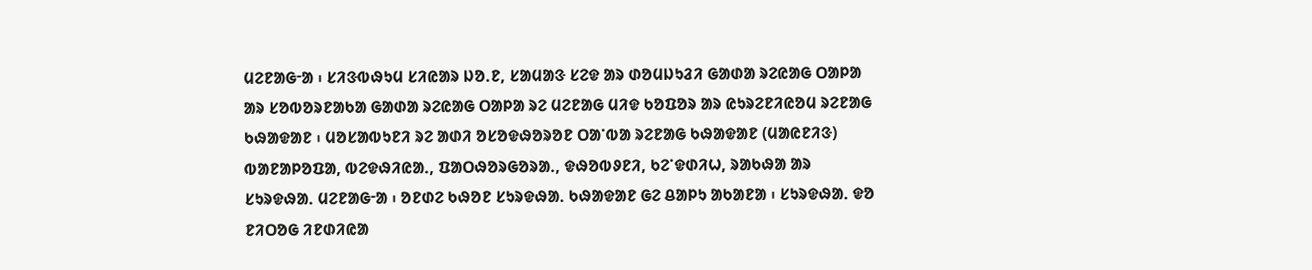ᱢᱮᱱᱟᱜᱼᱟ ᱾ ᱥᱤᱝᱵᱷᱩᱢ ᱥᱤᱭᱟᱨ ᱡᱚᱹᱱ, ᱥᱟᱢᱟᱝ ᱥᱮᱫ ᱟᱨ ᱰᱚᱢᱡᱩᱲᱤ ᱜᱟᱰᱟ ᱨᱮᱭᱟᱜ ᱛᱟᱞᱟ ᱟᱨ ᱥᱚᱵᱚᱨᱱᱟᱠᱟ ᱜᱟᱰᱟ ᱨᱮᱭᱟᱜ ᱛᱟᱞᱟ ᱨᱮ ᱢᱮᱱᱟᱜ ᱢᱤᱫ ᱠᱚᱯᱚᱨ ᱟᱨ ᱭᱩᱨᱮᱱᱤᱭᱚᱢ ᱨᱮᱱᱟᱜ ᱠᱷᱟᱫᱟᱱ ᱾ ᱢᱚᱥᱟᱵᱩᱱᱤ ᱨᱮ ᱟᱰᱤ ᱚᱥᱚᱫᱷᱚᱨᱚᱱ ᱛᱟᱸᱵᱟ ᱨᱮᱱᱟᱜ ᱠᱷᱟᱫᱟᱱ (ᱢᱟᱭᱱᱤᱝ) ᱵᱟᱱᱟᱞᱚᱯᱟ, ᱵᱮᱫᱷᱤᱭᱟᱹ, ᱯᱟᱛᱷᱚᱨᱜᱚᱨᱟᱹ, ᱫᱷᱚᱵᱽᱱᱤ, ᱠᱮᱸᱫᱰᱤᱦ, ᱨᱟᱠᱷᱟ ᱟᱨ ᱥᱩᱨᱫᱷᱟᱹ ᱢᱮᱱᱟᱜᱼᱟ ᱾ ᱚᱱᱰᱮ ᱠᱷᱚᱱ ᱥᱩᱨᱫᱷᱟᱹ ᱠᱷᱟᱫᱟᱱ ᱜᱮ ᱪᱟᱞᱩ ᱟᱠᱟᱱᱟ ᱾ ᱥᱩᱨᱫᱷᱟᱹ ᱫᱚ ᱱᱤᱛᱚᱜ ᱤᱱᱰᱤᱭᱟ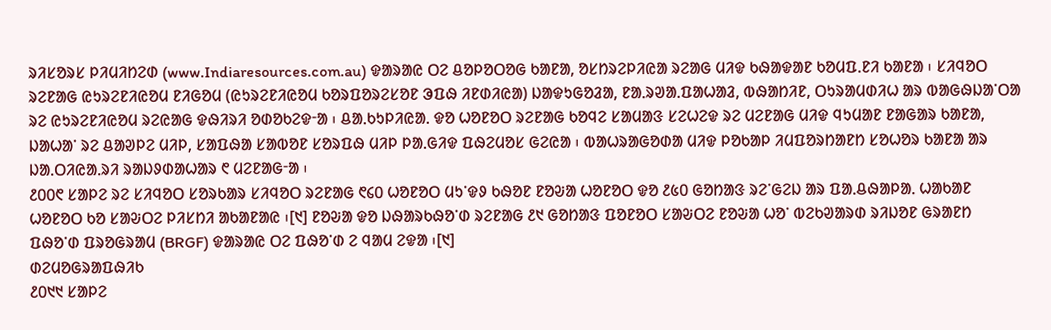ᱨᱤᱥᱚᱨᱥ ᱞᱤᱢᱤᱴᱮᱰ (www.Indiaresources.com.au) ᱫᱟᱨᱟᱭ ᱛᱮ ᱪᱚᱞᱚᱛᱚᱜ ᱠᱟᱱᱟ, ᱚᱥᱴᱨᱮᱞᱤᱭᱟ ᱨᱮᱟᱜ ᱢᱤᱫ ᱠᱷᱟᱫᱟᱱ ᱠᱚᱢᱯᱹᱱᱤ ᱠᱟᱱᱟ ᱾ ᱥᱤᱧᱚᱛ ᱨᱮᱱᱟᱜ ᱭᱩᱨᱮᱱᱤᱭᱚᱢ ᱱᱤᱜᱚᱢ (ᱭᱩᱨᱮᱱᱤᱭᱚᱢ ᱠᱚᱨᱯᱚᱨᱮᱥᱚᱱ ᱳᱯᱷ ᱤᱱᱰᱤᱭᱟ) ᱡᱟᱫᱩᱜᱚᱲᱟ, ᱱᱟᱹᱨᱣᱟᱹᱯᱟᱦᱟᱲ, ᱵᱷᱟᱴᱤᱱ, ᱛᱩᱨᱟᱢᱰᱤᱦ ᱟᱨ ᱵᱟᱜᱷᱡᱟᱸᱛᱟ ᱨᱮ ᱭᱩᱨᱮᱱᱤᱭᱚᱢ ᱨᱮᱭᱟᱜ ᱫᱷᱤᱨᱤ ᱚᱰᱚᱠᱮᱫᱼᱟ ᱾ ᱪᱟᱹᱠᱩᱞᱤᱭᱟᱹ ᱫᱚ ᱦᱚᱱᱚᱛ ᱨᱮᱱᱟᱜ ᱠᱚᱧᱮ ᱥᱟᱢᱟᱝ ᱥᱮᱦᱮᱫ ᱨᱮ ᱢᱮᱱᱟᱜ ᱢᱤᱫ ᱧᱩᱢᱟᱱ ᱱᱟᱜᱟᱨ ᱠᱟᱱᱟ, ᱡᱟᱦᱟᱸ ᱨᱮ ᱪᱟᱣᱞᱮ ᱢᱤᱞ, ᱥᱟᱯᱷᱟ ᱥᱟᱵᱚᱱ ᱥᱚᱨᱯᱷ ᱢᱤᱞ ᱞᱟᱹᱜᱤᱫ ᱯᱷᱮᱢᱚᱥ ᱜᱮᱭᱟ ᱾ ᱵᱟᱦᱨᱟᱜᱚᱰᱟ ᱢᱤᱫ ᱞᱚᱠᱟᱞ ᱤᱢᱯᱚᱨᱴᱟᱱᱴ ᱥᱚᱦᱚᱨ ᱠᱟᱱᱟ ᱟᱨ ᱡᱟᱹᱛᱤᱭᱟᱹᱨᱤ ᱨᱟᱡᱽᱰᱟᱦᱟᱨ ᱖ ᱢᱮᱱᱟᱜᱼᱟ ᱾
᱒᱐᱐᱖ ᱥᱟᱞᱮ ᱨᱮ ᱥᱤᱧᱚᱛ ᱥᱚᱨᱠᱟᱨ ᱥᱤᱧᱚᱛ ᱨᱮᱱᱟᱜ ᱖᱔᱐ ᱦᱚᱱᱚᱛ ᱢᱩᱸᱫᱽ ᱠᱷᱚᱱ ᱱᱚᱶᱟ ᱦᱚᱱᱚᱛ ᱫᱚ ᱒᱕᱐ ᱜᱚᱴᱟᱝ ᱨᱮᱸᱜᱮᱡ ᱟᱨ ᱯᱟᱹᱪᱷᱟᱞᱟᱹ ᱦᱟᱠᱟᱱ ᱦᱚᱱᱚᱛ ᱠᱚ ᱥᱟᱶᱛᱮ ᱞᱤᱥᱴᱤ ᱟᱠᱟᱱᱟᱭ ᱾[᱑] ᱱᱚᱶᱟ ᱫᱚ ᱡᱷᱟᱨᱠᱷᱚᱸᱰ ᱨᱮᱱᱟᱜ ᱒᱑ ᱜᱚᱴᱟᱝ ᱯᱚᱱᱚᱛ ᱥᱟᱶᱛᱮ ᱱᱚᱶᱟ ᱦᱚᱸ ᱵᱮᱠᱣᱟᱨᱰ ᱨᱤᱡᱚᱱ ᱜᱨᱟᱱᱴ ᱯᱷᱚᱸᱰ ᱯᱨᱚᱜᱨᱟᱢ (BRGF) ᱫᱟᱨᱟᱭ ᱛᱮ ᱯᱷᱚᱸᱰ ᱮ ᱧᱟᱢ ᱮᱫᱟ ᱾[᱑]
ᱰᱮᱢᱚᱜᱨᱟᱯᱷᱤᱠ
᱒᱐᱑᱑ ᱥᱟᱞᱮ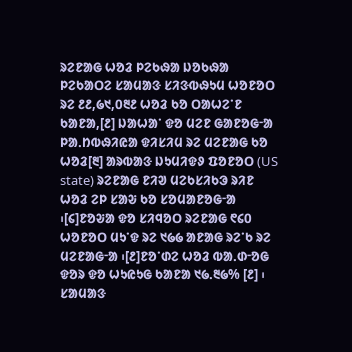ᱨᱮᱱᱟᱜ ᱦᱚᱲ ᱞᱮᱠᱷᱟ ᱡᱚᱠᱷᱟ ᱞᱮᱠᱟᱛᱮ ᱥᱟᱢᱟᱝ ᱥᱤᱝᱵᱷᱩᱢ ᱦᱚᱱᱚᱛ ᱨᱮ ᱒᱒,᱙᱑,᱐᱓᱒ ᱦᱚᱲ ᱠᱚ ᱛᱟᱦᱮᱸᱱ ᱠᱟᱱᱟ,[᱒] ᱡᱟᱦᱟᱸ ᱫᱚ ᱢᱮᱱ ᱜᱟᱱᱚᱜᱼᱟ ᱞᱟᱹᱴᱵᱷᱤᱭᱟ ᱫᱤᱥᱤᱢ ᱨᱮ ᱢᱮᱱᱟᱜ ᱠᱚ ᱦᱚᱲ[᱓] ᱟᱨᱵᱟᱝ ᱡᱩᱢᱤᱫᱽ ᱯᱚᱱᱚᱛ (US state) ᱨᱮᱱᱟᱜ ᱱᱤᱣ ᱢᱮᱠᱥᱤᱠᱳ ᱨᱤᱱ ᱦᱚᱲ ᱮᱞ ᱥᱟᱶ ᱠᱚ ᱥᱚᱢᱟᱱᱚᱜᱼᱟ ᱾[᱔]ᱱᱚᱶᱟ ᱫᱚ ᱥᱤᱧᱚᱛ ᱨᱮᱱᱟᱜ ᱖᱔᱐ ᱦᱚᱱᱚᱛ ᱢᱩᱸᱫ ᱨᱮ ᱑᱙᱙ ᱟᱱᱟᱜ ᱨᱮᱸᱠ ᱨᱮ ᱢᱮᱱᱟᱜᱼᱟ ᱾[᱒]ᱱᱚᱸᱰᱮ ᱦᱚᱲ ᱵᱟᱹᱰᱼᱚᱜ ᱫᱚᱨ ᱫᱚ ᱦᱩᱭᱩᱜ ᱠᱟᱱᱟ ᱑᱙ᱹ᱓᱙% [᱒] ᱾ ᱥᱟᱢᱟᱝ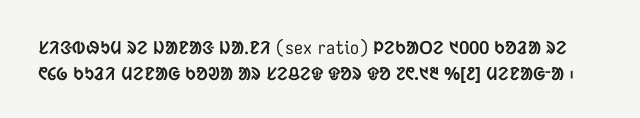ᱥᱤᱝᱵᱷᱩᱢ ᱨᱮ ᱡᱟᱱᱟᱝ ᱡᱟᱹᱱᱤ (sex ratio) ᱞᱮᱠᱟᱛᱮ ᱑᱐᱐᱐ ᱠᱚᱲᱟ ᱨᱮ ᱖᱔᱙ ᱠᱩᱲᱤ ᱢᱮᱱᱟᱜ ᱠᱚᱣᱟ ᱟᱨ ᱥᱮᱪᱮᱫ ᱫᱚᱨ ᱫᱚ ᱗᱖.᱑᱓ %[᱒] ᱢᱮᱱᱟᱜᱼᱟ ᱾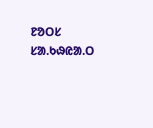ᱱᱚᱛᱥ
ᱥᱟ.ᱠᱷᱭᱟ.ᱛ